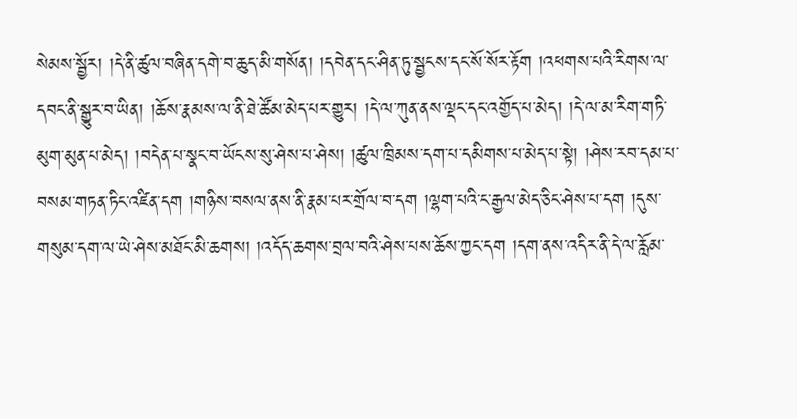སེམས་སྦྱོར། །དེ་ནི་ཚུལ་བཞིན་དགེ་བ་ཆུད་མི་གསོན། །དབེན་དང་ཤིན་ཏུ་སྦྱངས་དང་སོ་སོར་རྟོག །འཕགས་པའི་རིགས་ལ་དབང་ནི་སྒྱུར་བ་ཡིན། །ཆོས་རྣམས་ལ་ནི་ཐེ་ཚོམ་མེད་པར་གྱུར། །དེ་ལ་ཀུན་ནས་ལྡང་དང་འགྱོད་པ་མེད། །དེ་ལ་མ་རིག་གཏི་མུག་མུན་པ་མེད། །བདེན་པ་སྣང་བ་ཡོངས་སུ་ཤེས་པ་ཤེས། །ཚུལ་ཁྲིམས་དག་པ་དམིགས་པ་མེད་པ་སྟེ། །ཤེས་རབ་དམ་པ་བསམ་གཏན་ཏིང་འཛིན་དག །གཉིས་བསལ་ནས་ནི་རྣམ་པར་གྲོལ་བ་དག །ལྷག་པའི་ང་རྒྱལ་མེད་ཅིང་ཤེས་པ་དག །དུས་གསུམ་དག་ལ་ཡེ་ཤེས་མཐོང་མི་ཆགས། །འདོད་ཆགས་བྲལ་བའི་ཤེས་པས་ཆོས་ཀྱང་དག །དག་ནས་འདིར་ནི་དེ་ལ་རློམ་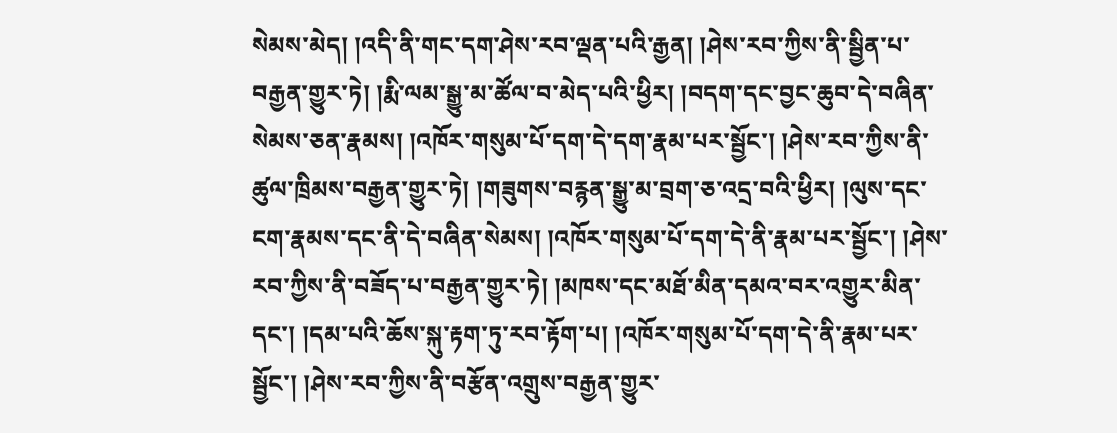སེམས་མེད། །འདི་ནི་གང་དག་ཤེས་རབ་ལྡན་པའི་རྒྱན། །ཤེས་རབ་ཀྱིས་ནི་སྦྱིན་པ་བརྒྱན་གྱུར་ཏེ། །རྨི་ལམ་སྒྱུ་མ་ཚོལ་བ་མེད་པའི་ཕྱིར། །བདག་དང་བྱང་ཆུབ་དེ་བཞིན་སེམས་ཅན་རྣམས། །འཁོར་གསུམ་པོ་དག་དེ་དག་རྣམ་པར་སྦྱོང་། །ཤེས་རབ་ཀྱིས་ནི་ཚུལ་ཁྲིམས་བརྒྱན་གྱུར་ཏེ། །གཟུགས་བརྙན་སྒྱུ་མ་བྲག་ཅ་འདྲ་བའི་ཕྱིར། །ལུས་དང་ངག་རྣམས་དང་ནི་དེ་བཞིན་སེམས། །འཁོར་གསུམ་པོ་དག་དེ་ནི་རྣམ་པར་སྦྱོང་། །ཤེས་རབ་ཀྱིས་ནི་བཟོད་པ་བརྒྱན་གྱུར་ཏེ། །མཁས་དང་མཐོ་མིན་དམའ་བར་འགྱུར་མིན་དང་། །དམ་པའི་ཆོས་སྐུ་རྟག་ཏུ་རབ་རྟོག་པ། །འཁོར་གསུམ་པོ་དག་དེ་ནི་རྣམ་པར་སྦྱོང་། །ཤེས་རབ་ཀྱིས་ནི་བརྩོན་འགྲུས་བརྒྱན་གྱུར་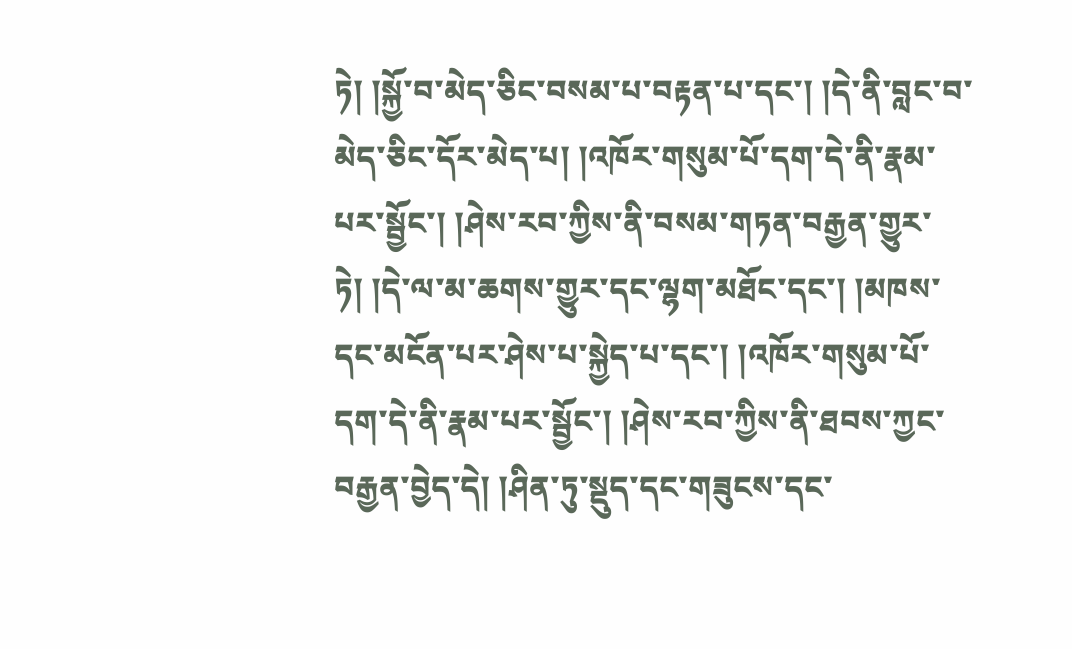ཏེ། །སྐྱོ་བ་མེད་ཅིང་བསམ་པ་བརྟན་པ་དང་། །དེ་ནི་བླང་བ་མེད་ཅིང་དོར་མེད་པ། །འཁོར་གསུམ་པོ་དག་དེ་ནི་རྣམ་པར་སྦྱོང་། །ཤེས་རབ་ཀྱིས་ནི་བསམ་གཏན་བརྒྱན་གྱུར་ཏེ། །དེ་ལ་མ་ཆགས་གྱུར་དང་ལྷག་མཐོང་དང་། །མཁས་དང་མངོན་པར་ཤེས་པ་སྐྱེད་པ་དང་། །འཁོར་གསུམ་པོ་དག་དེ་ནི་རྣམ་པར་སྦྱོང་། །ཤེས་རབ་ཀྱིས་ནི་ཐབས་ཀྱང་བརྒྱན་བྱེད་དེ། །ཤིན་ཏུ་སྡུད་དང་གཟུངས་དང་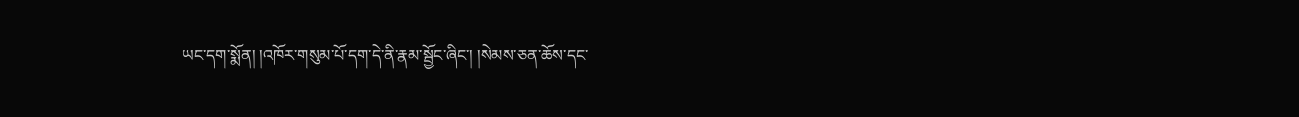ཡང་དག་སྨོན། །འཁོར་གསུམ་པོ་དག་དེ་ནི་རྣམ་སྦྱོང་ཞིང་། །སེམས་ཅན་ཆོས་དང་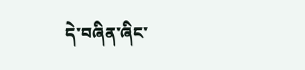དེ་བཞིན་ཞིང་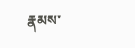རྣམས་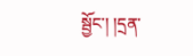སྦྱོང་། །དྲན་